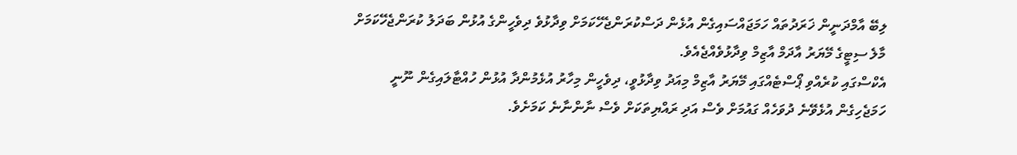ލިބޭ އާމްދަނީން ޚަރަދުތައް ހަމަޖައްސައިގެން އުޅެން ދަސްކުރަންޖެހޭކަމަށް ވިދާޅުވެ ދިވެހީންގެ އުޅުން ބަދަލު ކުރަންޖެހޭކަމަށް މާލެ ސިޓީގެ މޭޔަރު އާދަމް އާޒިމް ވިދާޅުވެއްޖެއެވެ.
އެކްސްގައި ކުރެއްވި ޕޯސްޓެއްގައި މޭޔަރު އާޒިމް މިއަދު ވިދާޅުވީ، ދިވެހީން މިހާރު އުޅެމުންދާ އުޅުން ހުއްޓާލައިގެން ނޫނީ ހަމަޖެހިގެން އުޅެވޭނެ ދުވަހެއް ގައުމަށް ވެސް އަދި ރައްޔިތަކަށް ވެސް ނާންނާނެ ކަމަށެވެ.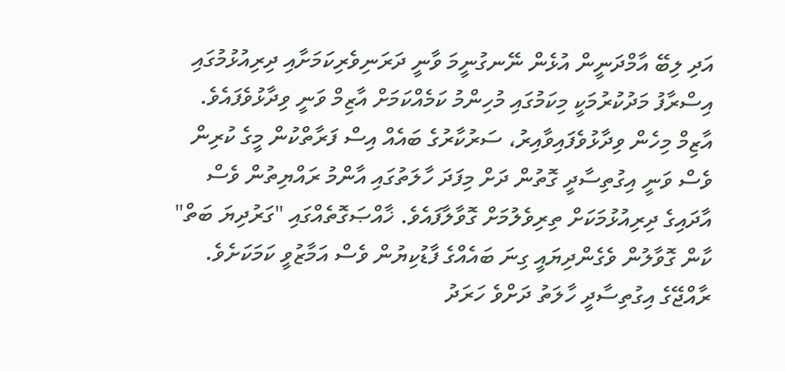އަދި ލިބޭ އާމްދަނީން އުޅެން ނޭނގުނީމަ ވާނީ ދަރަނިވެރިކަމަށާއި ދިރިއުޅުމުގައި އިސްރާފު މަދުކުރުމަކީ މިކަމުގައި މުހިންމު ކަމެއްކަމަށް އާޒިމް ވަނީ ވިދާޅުވެފައެވެ.
އާޒިމް މިހެން ވިދާޅުވެފައިވާއިރު، ސަރުކާރުގެ ބައެއް އިސް ފަރާތްކުން މީގެ ކުރިން ވެސް ވަނީ އިގުތިސާދީ ގޮތުން ދަށް މިފަދަ ހާލަތުގައި އާންމު ރައްޔިތުން ވެސް އާދައިގެ ދިރިއުޅުމަކަށް ތިރިވެލުމަށް ގޮވާލާފައެވެ. ޚާއްޞަގޮތެއްގައި "ގަރުދިޔަ ބަތް" ކާން ގޮވާލުން ވެގެންދިޔައީ ގިނަ ބައެއްގެ ފާޑުކިޔުން ވެސް އަމާޒުވީ ކަމަކަށެވެ.
ރާއްޖޭގެ އިގުތިސާދީ ހާލަތު ދަށްވެ ހަރަދު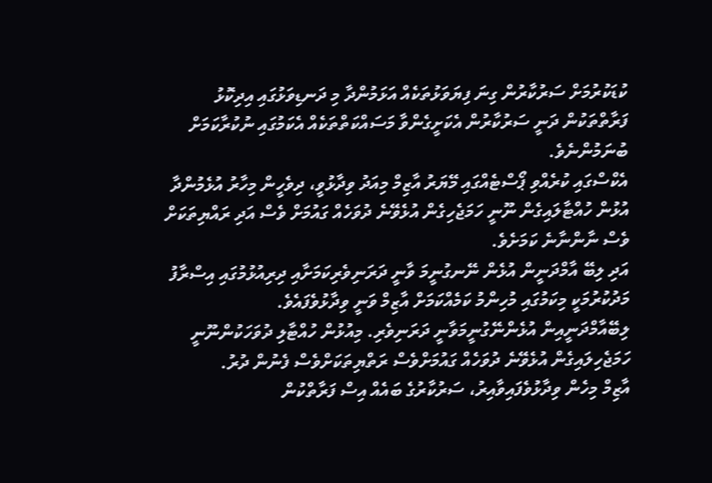ކުޑަކުރުމަށް ސަރުކާރުން ގިނަ ފިޔަވަޅުތަކެއް އަޅަމުންދާ މި ދަނޑިވަޅުގައި އިދިކޮޅު ފަރާތްތަކުން ދަނީ ސަރުކާރުން އެކަށީގެންވާ މަސައްކަތްތަކެއް އެކަމުގައި ނުކުރާކަމަށް ބުނަމުންނެވެ.
އެކްސްގައި ކުރެއްވި ޕޯސްޓެއްގައި މޭޔަރު އާޒިމް މިއަދު ވިދާޅުވީ، ދިވެހީން މިހާރު އުޅެމުންދާ އުޅުން ހުއްޓާލައިގެން ނޫނީ ހަމަޖެހިގެން އުޅެވޭނެ ދުވަހެއް ގައުމަށް ވެސް އަދި ރައްޔިތަކަށް ވެސް ނާންނާނެ ކަމަށެވެ.
އަދި ލިބޭ އާމްދަނީން އުޅެން ނޭނގުނީމަ ވާނީ ދަރަނިވެރިކަމަށާއި ދިރިއުޅުމުގައި އިސްރާފު މަދުކުރުމަކީ މިކަމުގައި މުހިންމު ކަމެއްކަމަށް އާޒިމް ވަނީ ވިދާޅުވެފައެވެ.
ލިބޭއާމްދަނީއިން އުޅެންނޭގުނީމަވާނީ ދަރަނިވެރި. މިއުޅުން ހުއްޓާލި ދުވަހަކުންނޫނީ ހަމަޖެހިލައިގެން އުޅެވޭނެ ދުވަހެއް ގައުމަށްވެސް ރަތްޔިތަކަށްވެސް ފެނުން ދުރު.
އާޒިމް މިހެން ވިދާޅުވެފައިވާއިރު، ސަރުކާރުގެ ބައެއް އިސް ފަރާތްކުން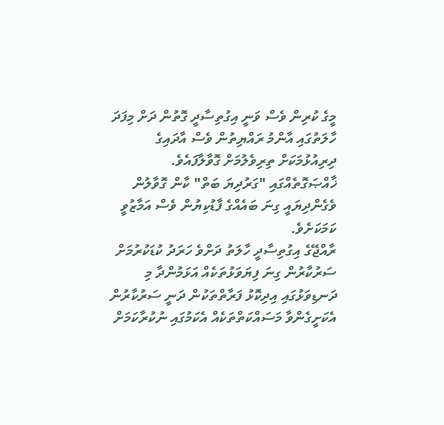މީގެ ކުރިން ވެސް ވަނީ އިގުތިސާދީ ގޮތުން ދަށް މިފަދަ ހާލަތުގައި އާންމު ރައްޔިތުން ވެސް އާދައިގެ ދިރިއުޅުމަކަށް ތިރިވެލުމަށް ގޮވާލާފައެވެ. ޚާއްޞަގޮތެއްގައި "ގަރުދިޔަ ބަތް" ކާން ގޮވާލުން ވެގެންދިޔައީ ގިނަ ބައެއްގެ ފާޑުކިޔުން ވެސް އަމާޒުވީ ކަމަކަށެވެ.
ރާއްޖޭގެ އިގުތިސާދީ ހާލަތު ދަށްވެ ހަރަދު ކުޑަކުރުމަށް ސަރުކާރުން ގިނަ ފިޔަވަޅުތަކެއް އަޅަމުންދާ މި ދަނޑިވަޅުގައި އިދިކޮޅު ފަރާތްތަކުން ދަނީ ސަރުކާރުން އެކަށީގެންވާ މަސައްކަތްތަކެއް އެކަމުގައި ނުކުރާކަމަށް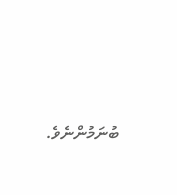ބުނަމުންނެވެ.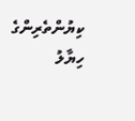ކިޔުންތެރިންގެ ހިޔާލު